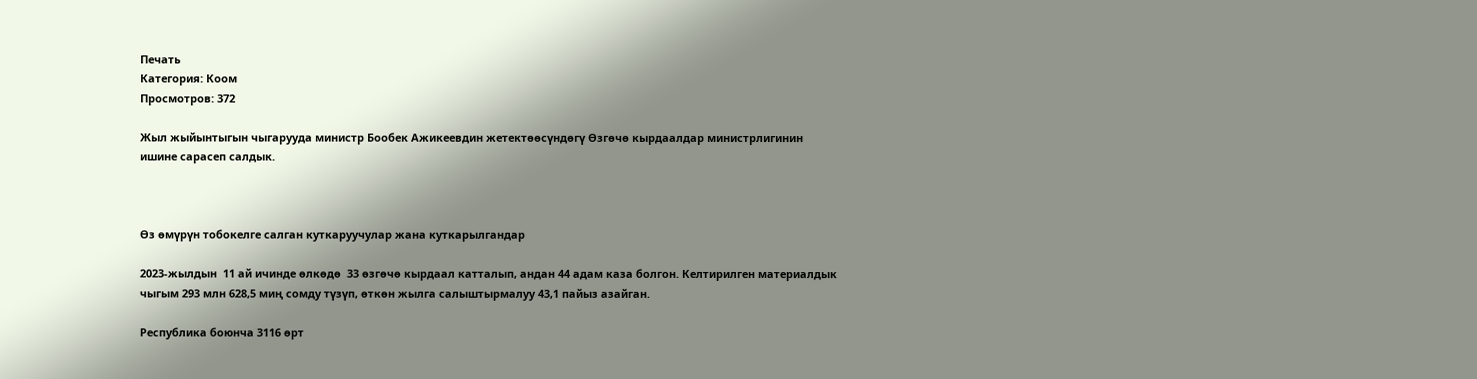Печать
Категория: Коом
Просмотров: 372

Жыл жыйынтыгын чыгарууда министр Бообек Ажикеевдин жетектөөсүндөгү Өзгөчө кырдаалдар министрлигинин ишине сарасеп салдык.



Өз өмүрүн тобокелге салган куткаруучулар жана куткарылгандар

2023-жылдын  11 ай ичинде өлкөдө  33 өзгөчө кырдаал катталып, андан 44 адам каза болгон. Келтирилген материалдык чыгым 293 млн 628,5 миң сомду түзүп, өткөн жылга салыштырмалуу 43,1 пайыз азайган.

Республика боюнча 3116 өрт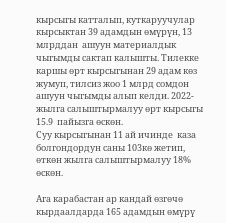кырсыгы катталып, куткаруучулар кырсыктан 39 адамдын өмүрүн, 13 млрддан  ашуун материалдык чыгымды сактап калышты. Тилекке каршы өрт кырсыгынан 29 адам көз жумуп, тилсиз жоо 1 млрд сомдон ашуун чыгымды алып келди. 2022-жылга салыштырмалуу өрт кырсыгы  15.9  пайызга өскөн.
Суу кырсыгынан 11 ай ичинде  каза болгондордун саны 103кө жетип, өткөн жылга салыштырмалуу 18% өскөн.

Ага карабастан ар кандай өзгөчө кырдаалдарда 165 адамдын өмүрү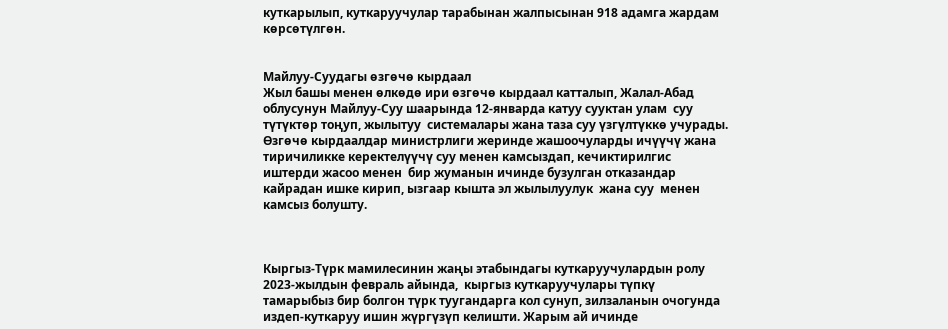куткарылып, куткаруучулар тарабынан жалпысынан 918 адамга жардам көрсөтүлгөн.


Майлуу-Суудагы өзгөчө кырдаал
Жыл башы менен өлкөдө ири өзгөчө кырдаал катталып, Жалал-Абад облусунун Майлуу-Суу шаарында 12-январда катуу сууктан улам  суу түтүктөр тоңуп, жылытуу  системалары жана таза суу үзгүлтүккө учурады. Өзгөчө кырдаалдар министрлиги жеринде жашоочуларды ичүүчү жана тиричиликке керектелүүчү суу менен камсыздап, кечиктирилгис иштерди жасоо менен  бир жуманын ичинде бузулган отказандар кайрадан ишке кирип, ызгаар кышта эл жылылуулук  жана суу  менен камсыз болушту.



Кыргыз-Түрк мамилесинин жаңы этабындагы куткаруучулардын ролу
2023-жылдын февраль айында,  кыргыз куткаруучулары түпкү тамарыбыз бир болгон түрк туугандарга кол сунуп, зилзаланын очогунда издеп-куткаруу ишин жүргүзүп келишти. Жарым ай ичинде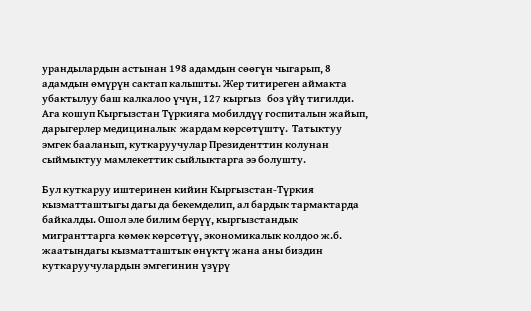урандылардын астынан 198 адамдын сөөгүн чыгарып, 8 адамдын өмүрүн сактап калышты. Жер титиреген аймакта  убактылуу баш калкалоо үчүн, 127 кыргыз   боз үйү тигилди. Ага кошуп Кыргызстан Түркияга мобилдүү госпиталын жайып, дарыгерлер медициналык  жардам көрсөтүштү.  Татыктуу эмгек бааланып, куткаруучулар Президенттин колунан сыймыктуу мамлекеттик сыйлыктарга ээ болушту.

Бул куткаруу иштеринен кийин Кыргызстан-Түркия кызматташтыгы дагы да бекемделип, ал бардык тармактарда байкалды. Ошол эле билим берүү, кыргызстандык мигранттарга көмөк көрсөтүү, экономикалык колдоо ж.б. жаатындагы кызматташтык өнүктү жана аны биздин куткаруучулардын эмгегинин үзүрү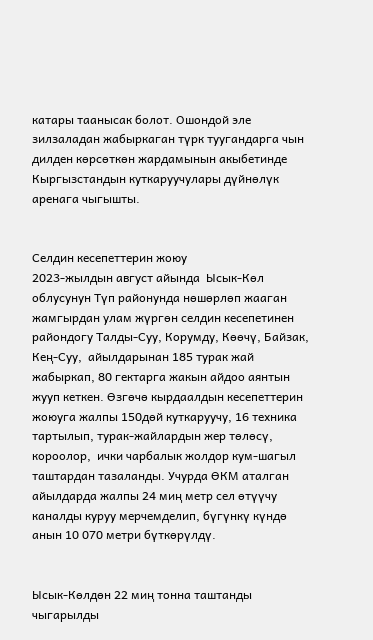катары таанысак болот. Ошондой эле зилзаладан жабыркаган түрк туугандарга чын дилден көрсөткөн жардамынын акыбетинде Кыргызстандын куткаруучулары дүйнөлүк аренага чыгышты.


Селдин кесепеттерин жоюу
2023-жылдын август айында  Ысык-Көл облусунун Түп районунда нөшөрлөп жааган жамгырдан улам жүргөн селдин кесепетинен райондогу Талды-Суу, Корумду, Көөчү, Байзак, Кең-Суу,  айылдарынан 185 турак жай жабыркап, 80 гектарга жакын айдоо аянтын жууп кеткен. Өзгөчө кырдаалдын кесепеттерин жоюуга жалпы 150дөй куткаруучу, 16 техника тартылып, турак-жайлардын жер төлөсү, короолор,  ички чарбалык жолдор кум-шагыл таштардан тазаланды. Учурда ӨКМ аталган айылдарда жалпы 24 миң метр сел өтүүчу каналды куруу мерчемделип, бүгүнкү күндө анын 10 070 метри бүткөрүлдү.


Ысык-Көлдөн 22 миң тонна таштанды чыгарылды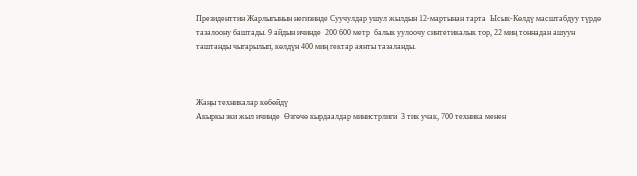Президенттин Жарлыгынын негизинде Суучулдар ушул жылдын 12-мартынан тарта  Ысык-Көлдү масштабдуу түрдө тазалоону баштады. 9 айдын ичинде  200 600 метр  балык уулоочу синтетикалык тор, 22 миң тоннадан ашуун таштанды чыгарылып, көлдүн 400 миң гектар аянты тазаланды.



Жаңы техникалар көбөйдү
Акыркы эки жыл ичинде  Өзгөчө кырдаалдар министрлиги  3 тик учак, 700 техника менен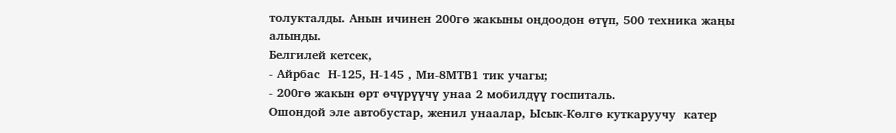толукталды. Анын ичинен 200гө жакыны оңдоодон өтүп, 500 техника жаңы алынды.
Белгилей кетсек,
- Айрбас  Н-125, Н-145 , Ми-8МТВ1 тик учагы;
- 200гө жакын өрт өчүрүүчү унаа 2 мобилдүү госпиталь.
Ошондой эле автобустар, женил унаалар, Ысык-Көлгө куткаруучу  катер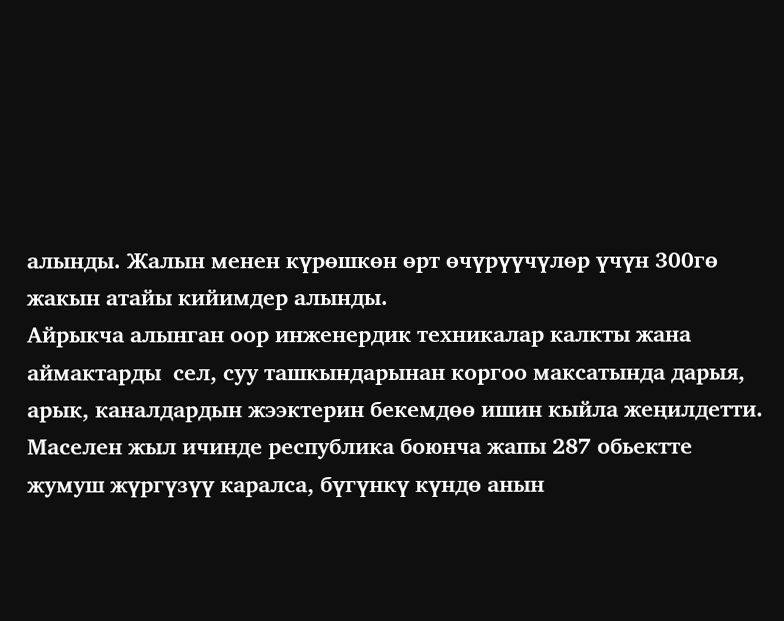алынды. Жалын менен күрөшкөн өрт өчүрүүчүлөр үчүн 300гө жакын атайы кийимдер алынды.
Айрыкча алынган оор инженердик техникалар калкты жана аймактарды  сел, суу ташкындарынан коргоо максатында дарыя, арык, каналдардын жээктерин бекемдөө ишин кыйла жеңилдетти. Маселен жыл ичинде республика боюнча жапы 287 обьектте жумуш жүргүзүү каралса, бүгүнкү күндө анын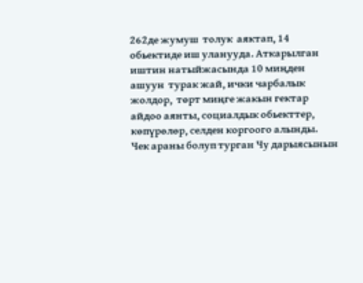262де жумуш  толук  аяктап, 14 обьектиде иш уланууда. Аткарылган иштин натыйжасында 10 миңден ашуун  турак жай, ички чарбалык жолдор,  төрт миңге жакын гектар айдоо аянты, социалдык обьекттер, көпүрөлөр, селден коргоого алынды.
Чек араны болуп турган Чу дарыясынын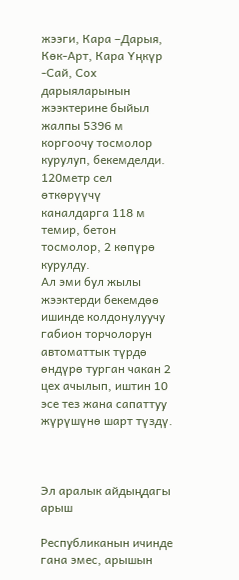жээги, Кара –Дарыя, Көк-Арт, Кара Үңкүр -Сай, Сох  дарыяларынын жээктерине быйыл жалпы 5396 м коргоочу тосмолор курулуп, бекемделди. 120метр сел өткөрүүчү  каналдарга 118 м темир, бетон  тосмолор, 2 көпүрө курулду.
Ал эми бул жылы жээктерди бекемдөө ишинде колдонулуучу габион торчолорун автоматтык түрдө өндүрө турган чакан 2 цех ачылып, иштин 10 эсе тез жана сапаттуу жүрүшүнө шарт түздү.



Эл аралык айдыңдагы арыш

Республиканын ичинде гана эмес, арышын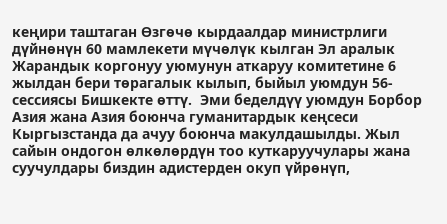кеңири таштаган Өзгөчө кырдаалдар министрлиги дүйнөнүн 60 мамлекети мүчөлүк кылган Эл аралык Жарандык коргонуу уюмунун аткаруу комитетине 6 жылдан бери төрагалык кылып, быйыл уюмдун 56-сессиясы Бишкекте өттү.  Эми беделдүү уюмдун Борбор Азия жана Азия боюнча гуманитардык кеңсеси Кыргызстанда да ачуу боюнча макулдашылды. Жыл сайын ондогон өлкөлөрдүн тоо куткаруучулары жана  суучулдары биздин адистерден окуп үйрөнүп,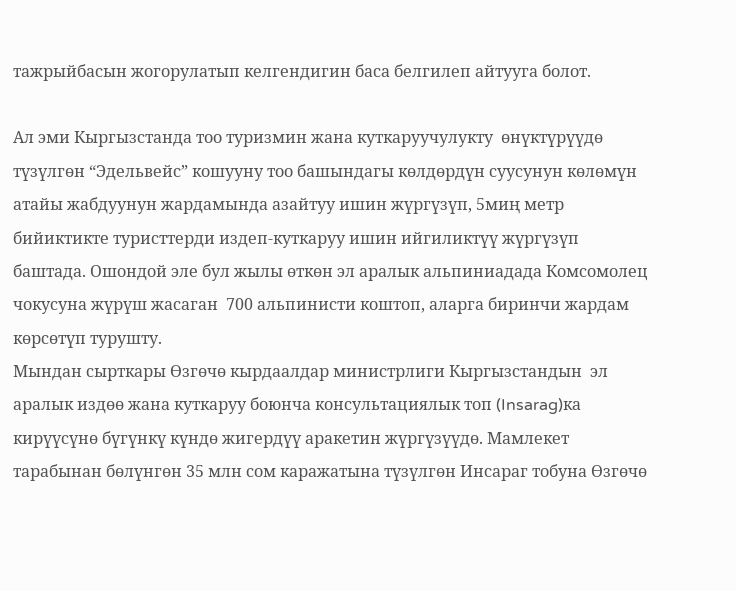тажрыйбасын жогорулатып келгендигин баса белгилеп айтууга болот.

Ал эми Кыргызстанда тоо туризмин жана куткаруучулукту  өнүктүрүүдө    түзүлгөн “Эдельвейс” кошууну тоо башындагы көлдөрдүн суусунун көлөмүн атайы жабдуунун жардамында азайтуу ишин жүргүзүп, 5миң метр бийиктикте туристтерди издеп-куткаруу ишин ийгиликтүү жүргүзүп баштада. Ошондой эле бул жылы өткөн эл аралык альпиниадада Комсомолец чокусуна жүрүш жасаган  700 альпинисти коштоп, аларга биринчи жардам көрсөтүп турушту.
Мындан сырткары Өзгөчө кырдаалдар министрлиги Кыргызстандын  эл аралык издөө жана куткаруу боюнча консультациялык топ (Insarag)ка кирүүсүнө бүгүнкү күндө жигердүү аракетин жүргүзүүдө. Мамлекет тарабынан бөлүнгөн 35 млн сом каражатына түзүлгөн Инсараг тобуна Өзгөчө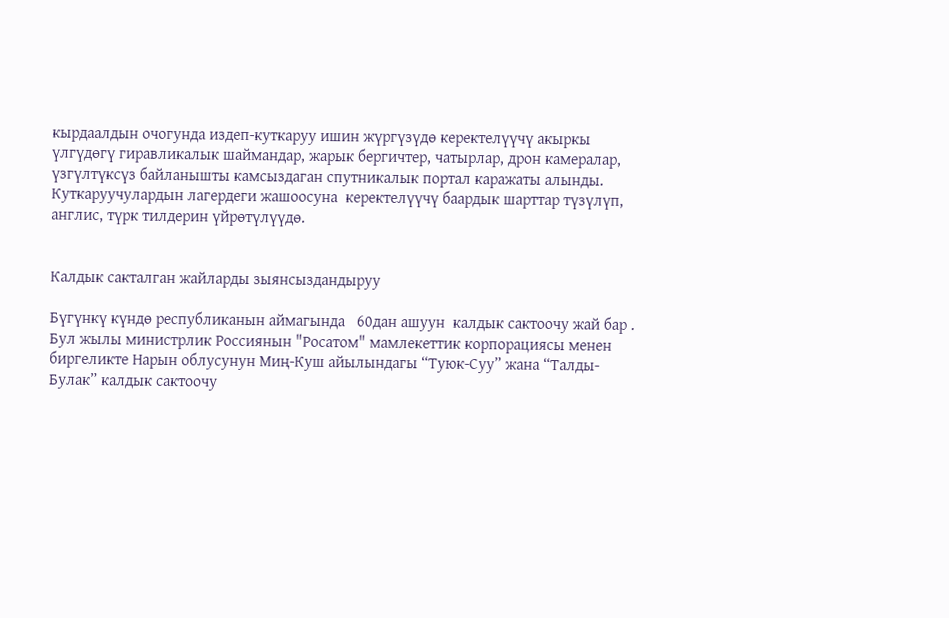кырдаалдын очогунда издеп-куткаруу ишин жүргүзүдө керектелүүчү акыркы үлгүдөгү гиравликалык шаймандар, жарык бергичтер, чатырлар, дрон камералар, үзгүлтүксүз байланышты камсыздаган спутникалык портал каражаты алынды. Куткаруучулардын лагердеги жашоосуна  керектелүүчү баардык шарттар түзүлүп, англис, түрк тилдерин үйрөтүлүүдө.


Калдык сакталган жайларды зыянсыздандыруу

Бүгүнкү күндө республиканын аймагында   60дан ашуун  калдык сактоочу жай бар . Бул жылы министрлик Россиянын "Росатом" мамлекеттик корпорациясы менен биргеликте Нарын облусунун Миң-Куш айылындагы “Туюк-Суу” жана “Талды-Булак” калдык сактоочу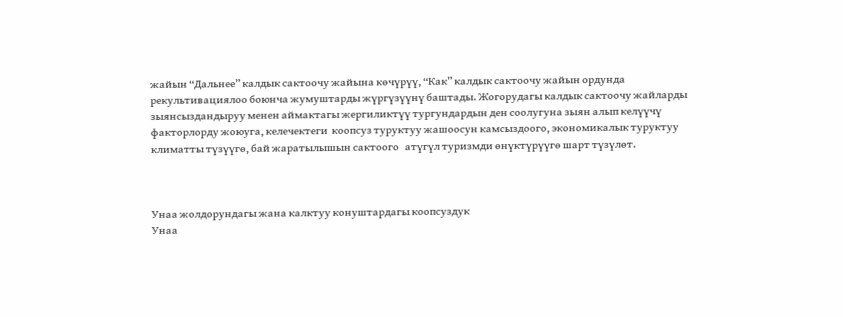жайын “Дальнее” калдык сактоочу жайына көчүрүү, “Как” калдык сактоочу жайын ордунда рекультивациялоо боюнча жумуштарды жүргүзүүнү баштады. Жогорудагы калдык сактоочу жайларды зыянсыздандыруу менен аймактагы жергиликтүү тургундардын ден соолугуна зыян алып келүүчү факторлорду жоюуга, келечектеги  коопсуз туруктуу жашоосун камсыздоого, экономикалык туруктуу климатты түзүүгө, бай жаратылышын сактоого   атүгүл туризмди өнүктүрүүгө шарт түзүлөт.



Унаа жолдорундагы жана калктуу конуштардагы коопсуздук
Унаа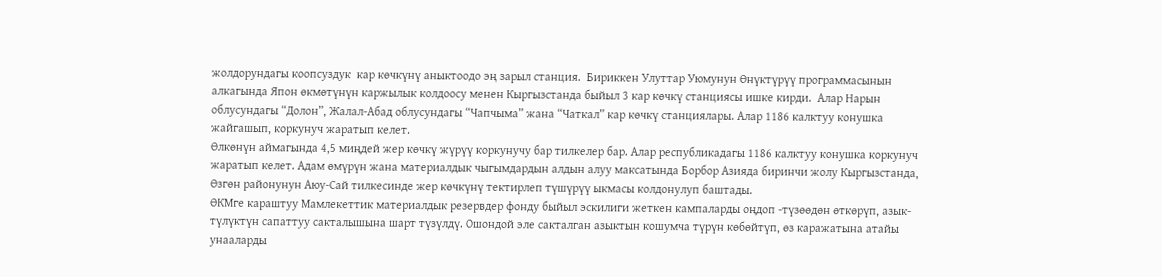жолдорундагы коопсуздук  кар көчкүнү аныктоодо эң зарыл станция.  Бириккен Улуттар Уюмунун Өнүктүрүү программасынын  алкагында Япон өкмөтүнүн каржылык колдоосу менен Кыргызстанда быйыл 3 кар көчкү станциясы ишке кирди.  Алар Нарын облусундагы “Долон”, Жалал-Абад облусундагы “Чапчыма” жана “Чаткал” кар көчкү станциялары. Алар 1186 калктуу конушка жайгашып, коркунуч жаратып келет.
Өлкөнүн аймагында 4,5 миңдей жер көчкү жүрүү коркунучу бар тилкелер бар. Алар республикадагы 1186 калктуу конушка коркунуч жаратып келет. Адам өмүрүн жана материалдык чыгымдардын алдын алуу максатында Борбор Азияда биринчи жолу Кыргызстанда, Өзгөн районунун Аюу-Сай тилкесинде жер көчкүнү тектирлеп түшүрүү ыкмасы колдонулуп баштады.
ӨКМге караштуу Мамлекеттик материалдык резервдер фонду быйыл эскилиги жеткен кампаларды оңдоп -түзөөдөн өткөрүп, азык-түлүктүн сапаттуу сакталышына шарт түзүлдү. Ошондой эле сакталган азыктын кошумча түрүн көбөйтүп, өз каражатына атайы унааларды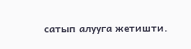сатып алууга жетишти.